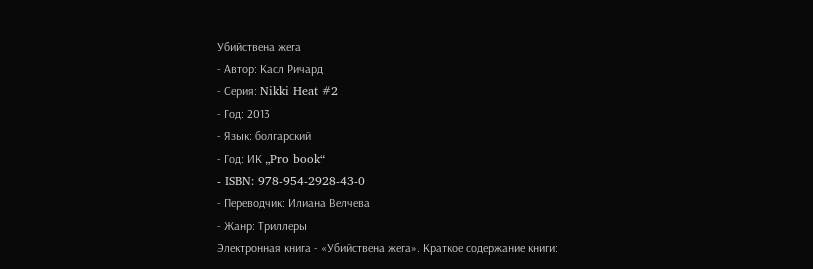Убийствена жега
- Автор: Касл Ричард
- Серия: Nikki Heat #2
- Год: 2013
- Язык: болгарский
- Год: ИК „Pro book“
- ISBN: 978-954-2928-43-0
- Переводчик: Илиана Велчева
- Жанр: Триллеры
Электронная книга - «Убийствена жега». Краткое содержание книги: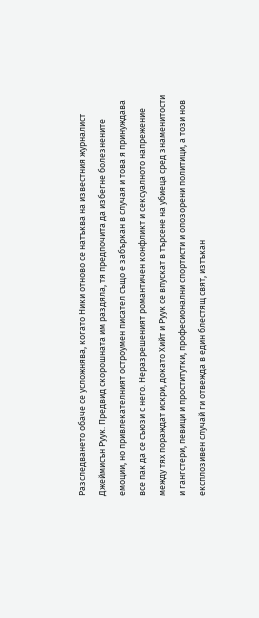Разследването обаче се усложнява, когато Ники отново се натъква на известния журналист Джеймисън Руук. Предвид скорошната им раздяла, тя предпочита да избегне болезнените емоции, но привлекателният остроумен писател също е забъркан в случая и това я принуждава все пак да се съюзи с него. Неразрешеният романтичен конфликт и сексуалното напрежение между тях пораждат искри, докато Хийт и Руук се впускат в търсене на убиеца сред знаменитости и гангстери, певици и проститутки, професионални спортисти и опозорени политици, а този нов експлозивен случай ги отвежда в един блестящ свят, изтъкан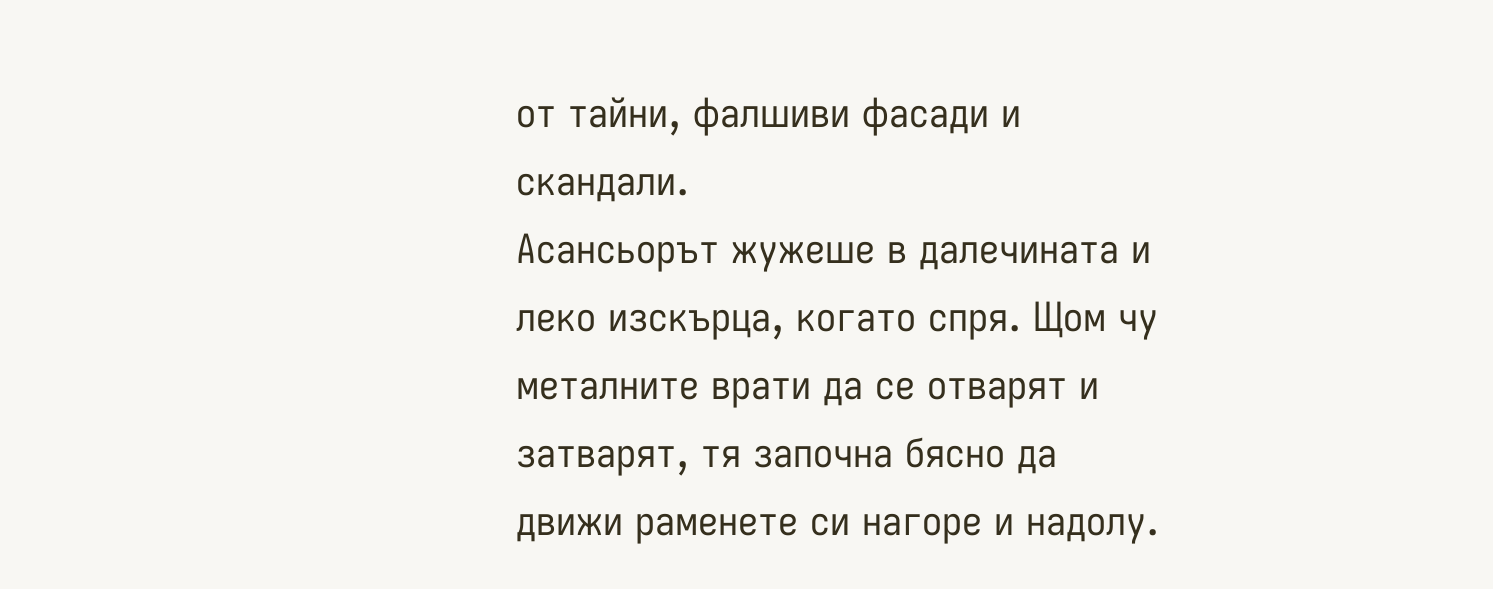от тайни, фалшиви фасади и скандали.
Асансьорът жужеше в далечината и леко изскърца, когато спря. Щом чу металните врати да се отварят и затварят, тя започна бясно да движи раменете си нагоре и надолу.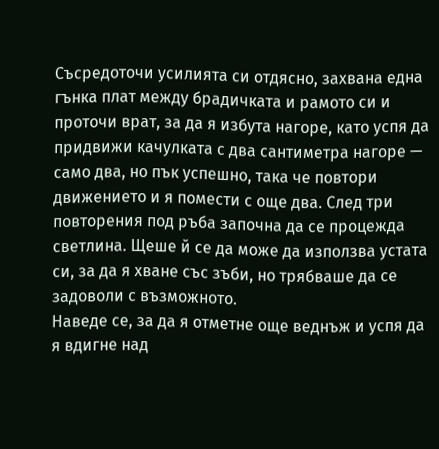Съсредоточи усилията си отдясно, захвана една гънка плат между брадичката и рамото си и проточи врат, за да я избута нагоре, като успя да придвижи качулката с два сантиметра нагоре — само два, но пък успешно, така че повтори движението и я помести с още два. След три повторения под ръба започна да се процежда светлина. Щеше й се да може да използва устата си, за да я хване със зъби, но трябваше да се задоволи с възможното.
Наведе се, за да я отметне още веднъж и успя да я вдигне над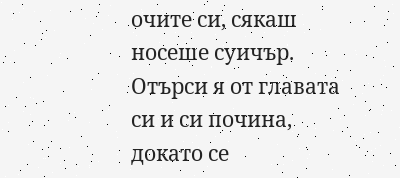очите си, сякаш носеше суичър. Отърси я от главата си и си почина, докато се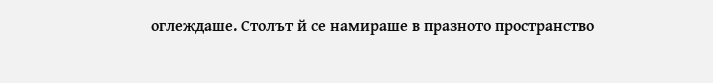оглеждаше. Столът й се намираше в празното пространство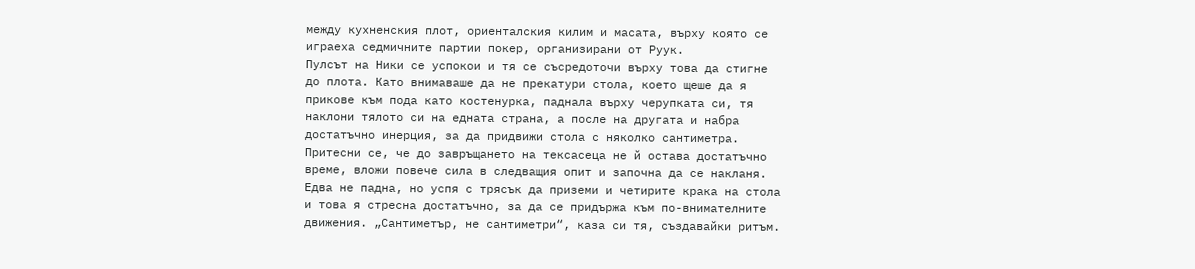между кухненския плот, ориенталския килим и масата, върху която се играеха седмичните партии покер, организирани от Руук.
Пулсът на Ники се успокои и тя се съсредоточи върху това да стигне до плота. Като внимаваше да не прекатури стола, което щеше да я прикове към пода като костенурка, паднала върху черупката си, тя наклони тялото си на едната страна, а после на другата и набра достатъчно инерция, за да придвижи стола с няколко сантиметра. Притесни се, че до завръщането на тексасеца не й остава достатъчно време, вложи повече сила в следващия опит и започна да се накланя. Едва не падна, но успя с трясък да приземи и четирите крака на стола и това я стресна достатъчно, за да се придържа към по-внимателните движения. „Сантиметър, не сантиметри“, каза си тя, създавайки ритъм.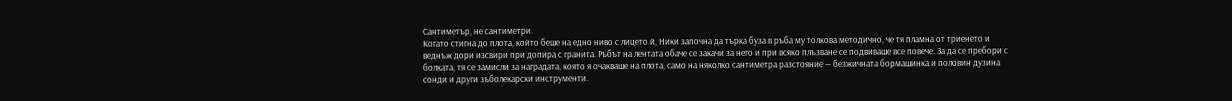Сантиметър, не сантиметри.
Когато стигна до плота, който беше на едно ниво с лицето й, Ники започна да търка буза в ръба му толкова методично, че тя пламна от триенето и веднъж дори изсвири при допира с гранита. Ръбът на лентата обаче се закачи за него и при всяко плъзване се подвиваше все повече. За да се пребори с болката, тя се замисли за наградата, която я очакваше на плота, само на няколко сантиметра разстояние — безжичната бормашинка и половин дузина сонди и други зъболекарски инструменти.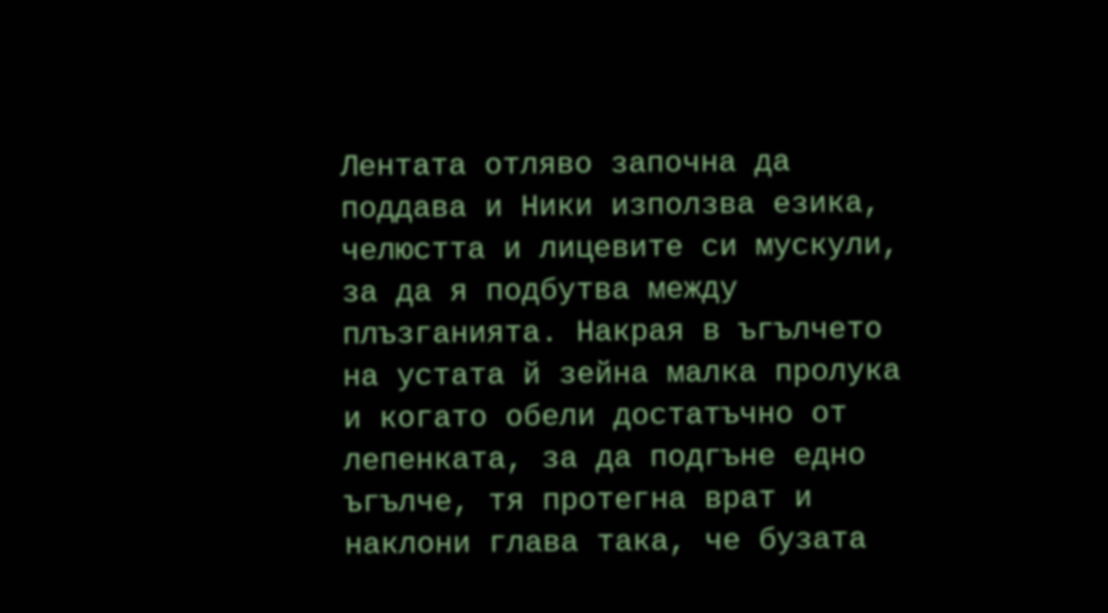Лентата отляво започна да поддава и Ники използва езика, челюстта и лицевите си мускули, за да я подбутва между плъзганията. Накрая в ъгълчето на устата й зейна малка пролука и когато обели достатъчно от лепенката, за да подгъне едно ъгълче, тя протегна врат и наклони глава така, че бузата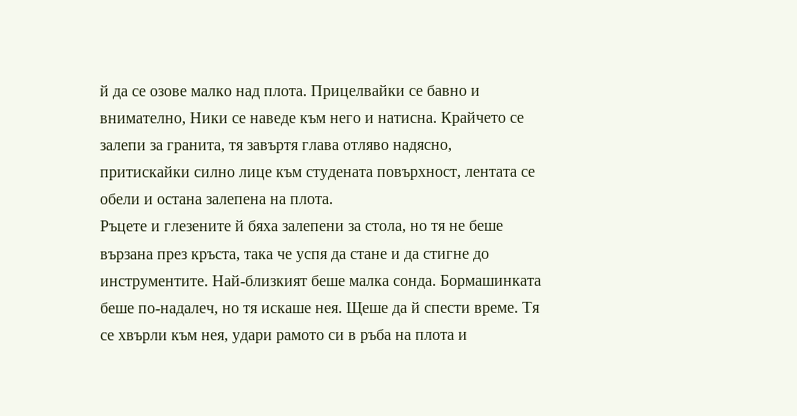й да се озове малко над плота. Прицелвайки се бавно и внимателно, Ники се наведе към него и натисна. Крайчето се залепи за гранита, тя завъртя глава отляво надясно, притискайки силно лице към студената повърхност, лентата се обели и остана залепена на плота.
Ръцете и глезените й бяха залепени за стола, но тя не беше вързана през кръста, така че успя да стане и да стигне до инструментите. Най-близкият беше малка сонда. Бормашинката беше по-надалеч, но тя искаше нея. Щеше да й спести време. Тя се хвърли към нея, удари рамото си в ръба на плота и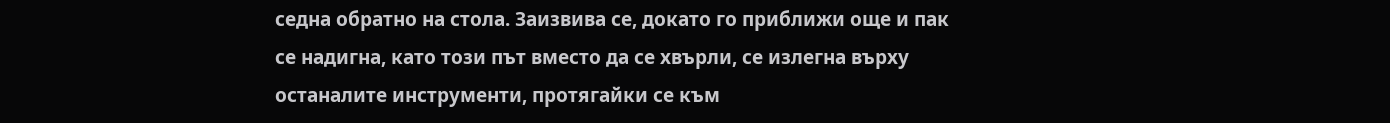седна обратно на стола. Заизвива се, докато го приближи още и пак се надигна, като този път вместо да се хвърли, се излегна върху останалите инструменти, протягайки се към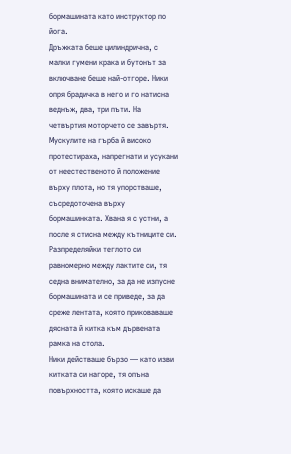бормашината като инструктор по йога.
Дръжката беше цилиндрична, с малки гумени крака и бутонът за включване беше най-отгоре. Ники опря брадичка в него и го натисна веднъж, два, три пъти. На четвъртия моторчето се завъртя. Мускулите на гърба й високо протестираха, напрегнати и усукани от неестественото й положение върху плота, но тя упорстваше, съсредоточена върху бормашинката. Хвана я с устни, а после я стисна между кътниците си.
Разпределяйки теглото си равномерно между лактите си, тя седна внимателно, за да не изпусне бормашината и се приведе, за да среже лентата, която приковаваше дясната й китка към дървената рамка на стола.
Ники действаше бързо — като изви китката си нагоре, тя опъна повърхността, която искаше да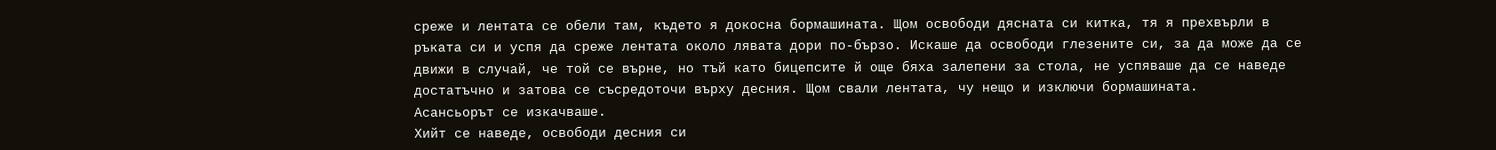среже и лентата се обели там, където я докосна бормашината. Щом освободи дясната си китка, тя я прехвърли в ръката си и успя да среже лентата около лявата дори по-бързо. Искаше да освободи глезените си, за да може да се движи в случай, че той се върне, но тъй като бицепсите й още бяха залепени за стола, не успяваше да се наведе достатъчно и затова се съсредоточи върху десния. Щом свали лентата, чу нещо и изключи бормашината.
Асансьорът се изкачваше.
Хийт се наведе, освободи десния си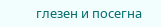глезен и посегна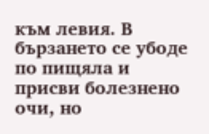към левия. В бързането се убоде по пищяла и присви болезнено очи, но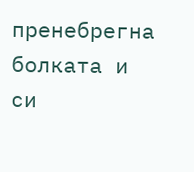пренебрегна болката и си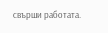свърши работата.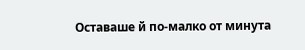Оставаше й по-малко от минута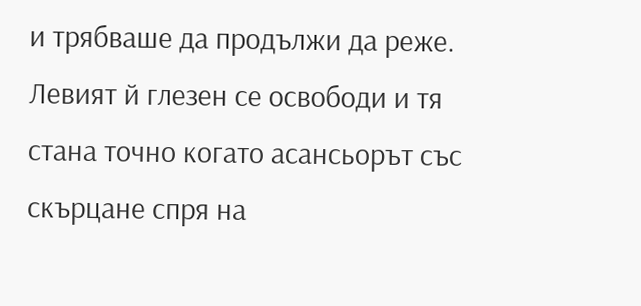и трябваше да продължи да реже. Левият й глезен се освободи и тя стана точно когато асансьорът със скърцане спря на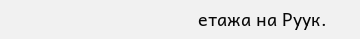етажа на Руук.